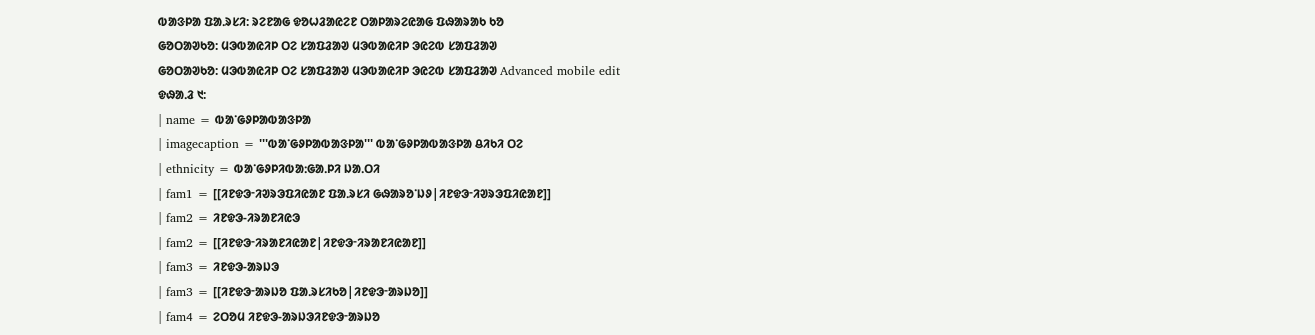ᱵᱟᱝᱞᱟ ᱯᱟᱹᱨᱥᱤ: ᱨᱮᱱᱟᱜ ᱫᱚᱦᱲᱟᱭᱮᱱ ᱛᱟᱞᱟᱨᱮᱭᱟᱜ ᱯᱷᱟᱨᱟᱠ ᱠᱚ
ᱜᱚᱛᱟᱣᱠᱚ: ᱢᱳᱵᱟᱭᱤᱞ ᱛᱮ ᱥᱟᱯᱲᱟᱣ ᱢᱳᱵᱟᱭᱤᱞ ᱳᱭᱮᱵ ᱥᱟᱯᱲᱟᱣ
ᱜᱚᱛᱟᱣᱠᱚ: ᱢᱳᱵᱟᱭᱤᱞ ᱛᱮ ᱥᱟᱯᱲᱟᱣ ᱢᱳᱵᱟᱭᱤᱞ ᱳᱭᱮᱵ ᱥᱟᱯᱲᱟᱣ Advanced mobile edit
ᱫᱷᱟᱹᱲ ᱑:
| name = ᱵᱟᱸᱜᱽᱞᱟᱵᱟᱝᱞᱟ
| imagecaption = '''ᱵᱟᱸᱜᱽᱞᱟᱵᱟᱝᱞᱟ''' ᱵᱟᱸᱜᱽᱞᱟᱵᱟᱝᱞᱟ ᱪᱤᱠᱤ ᱛᱮ
| ethnicity = ᱵᱟᱸᱜᱽᱞᱤᱵᱟᱺᱜᱟᱹᱞᱤ ᱡᱟᱹᱛᱤ
| fam1 = [[ᱤᱱᱫᱳᱼᱤᱣᱨᱳᱯᱤᱭᱟᱱ ᱯᱟᱹᱨᱥᱤ ᱜᱷᱟᱨᱚᱸᱡᱽ|ᱤᱱᱫᱳᱼᱤᱣᱨᱳᱯᱤᱭᱟᱱ]]
| fam2 = ᱤᱱᱫᱳ-ᱤᱨᱟᱱᱤᱭᱳ
| fam2 = [[ᱤᱱᱫᱳᱼᱤᱨᱟᱱᱤᱭᱟᱱ|ᱤᱱᱫᱳᱼᱤᱨᱟᱱᱤᱭᱟᱱ]]
| fam3 = ᱤᱱᱫᱳ-ᱟᱨᱡᱳ
| fam3 = [[ᱤᱱᱫᱳᱼᱟᱨᱡᱚ ᱯᱟᱹᱨᱥᱤᱠᱚ|ᱤᱱᱫᱳᱼᱟᱨᱡᱚ]]
| fam4 = ᱮᱛᱚᱢ ᱤᱱᱫᱳ-ᱟᱨᱡᱳᱤᱱᱫᱳᱼᱟᱨᱡᱚ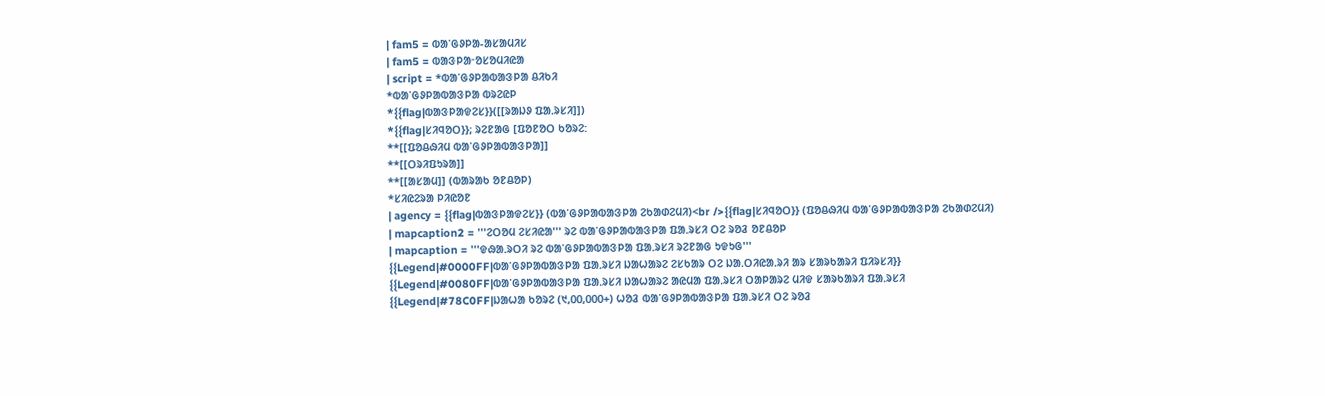| fam5 = ᱵᱟᱸᱜᱽᱞᱟ-ᱟᱥᱟᱢᱤᱥ
| fam5 = ᱵᱟᱝᱞᱟᱼᱚᱥᱚᱢᱤᱭᱟ
| script = *ᱵᱟᱸᱜᱽᱞᱟᱵᱟᱝᱞᱟ ᱪᱤᱠᱤ
*ᱵᱟᱸᱜᱽᱞᱟᱵᱟᱝᱞᱟ ᱵᱨᱮᱭᱞ
*{{flag|ᱵᱟᱝᱞᱟᱫᱮᱥ}}([[ᱨᱟᱡᱽ ᱯᱟᱹᱨᱥᱤ]])
*{{flag|ᱥᱤᱧᱚᱛ}}; ᱨᱮᱱᱟᱜ [ᱯᱚᱱᱚᱛ ᱠᱚᱨᱮ:
**[[ᱯᱚᱪᱷᱤᱢ ᱵᱟᱸᱜᱽᱞᱟᱵᱟᱝᱞᱟ]]
**[[ᱛᱨᱤᱯᱩᱨᱟ]]
**[[ᱟᱥᱟᱢ]] (ᱵᱟᱨᱟᱠ ᱚᱱᱪᱚᱞ)
*ᱥᱤᱭᱮᱨᱟ ᱞᱤᱭᱚᱱ
| agency = {{flag|ᱵᱟᱝᱞᱟᱫᱮᱥ}} (ᱵᱟᱸᱜᱽᱞᱟᱵᱟᱝᱞᱟ ᱮᱠᱟᱰᱮᱢᱤ)<br />{{flag|ᱥᱤᱧᱚᱛ}} (ᱯᱚᱪᱷᱤᱢ ᱵᱟᱸᱜᱽᱞᱟᱵᱟᱝᱞᱟ ᱮᱠᱟᱰᱮᱢᱤ)
| mapcaption2 = '''ᱮᱛᱚᱢ ᱮᱥᱤᱭᱟ''' ᱨᱮ ᱵᱟᱸᱜᱽᱞᱟᱵᱟᱝᱞᱟ ᱯᱟᱹᱨᱥᱤ ᱛᱮ ᱨᱚᱲ ᱚᱱᱪᱚᱞ
| mapcaption = '''ᱫᱷᱟᱹᱨᱛᱤ ᱨᱮ ᱵᱟᱸᱜᱽᱞᱟᱵᱟᱝᱞᱟ ᱯᱟᱹᱨᱥᱤ ᱨᱮᱱᱟᱜ ᱩᱫᱩᱜ'''
{{Legend|#0000FF|ᱵᱟᱸᱜᱽᱞᱟᱵᱟᱝᱞᱟ ᱯᱟᱹᱨᱥᱤ ᱡᱟᱦᱟᱨᱮ ᱮᱥᱠᱟᱨ ᱛᱮ ᱡᱟᱹᱛᱤᱭᱟᱹᱨᱤ ᱟᱨ ᱥᱟᱨᱠᱟᱨᱤ ᱯᱤᱨᱥᱤ}}
{{Legend|#0080FF|ᱵᱟᱸᱜᱽᱞᱟᱵᱟᱝᱞᱟ ᱯᱟᱹᱨᱥᱤ ᱡᱟᱦᱟᱨᱮ ᱟᱭᱢᱟ ᱯᱟᱹᱨᱥᱤ ᱛᱟᱞᱟᱨᱮ ᱢᱤᱫ ᱥᱟᱨᱠᱟᱨᱤ ᱯᱟᱹᱨᱥᱤ
{{Legend|#78C0FF|ᱡᱟᱦᱟ ᱠᱚᱨᱮ (᱑,᱐᱐,᱐᱐᱐+) ᱦᱚᱲ ᱵᱟᱸᱜᱽᱞᱟᱵᱟᱝᱞᱟ ᱯᱟᱹᱨᱥᱤ ᱛᱮ ᱨᱚᱲ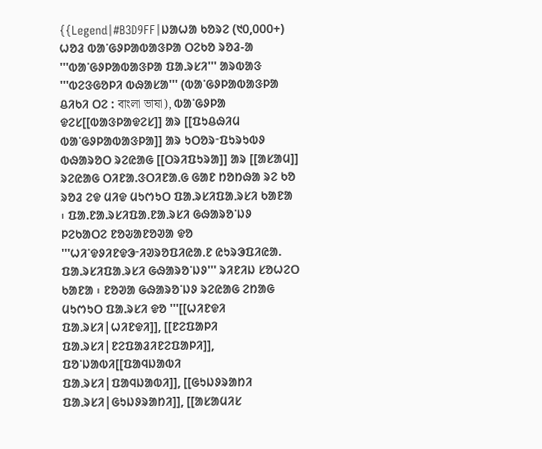{{Legend|#B3D9FF|ᱡᱟᱦᱟ ᱠᱚᱨᱮ (᱑᱐,᱐᱐᱐+) ᱦᱚᱲ ᱵᱟᱸᱜᱽᱞᱟᱵᱟᱝᱞᱟ ᱛᱮᱠᱚ ᱨᱚᱲ-ᱟ
'''ᱵᱟᱸᱜᱽᱞᱟᱵᱟᱝᱞᱟ ᱯᱟ.ᱨᱥᱤ''' ᱟᱨᱵᱟᱝ '''ᱵᱮᱝᱜᱚᱞᱤ ᱵᱷᱟᱥᱟ''' (ᱵᱟᱸᱜᱽᱞᱟᱵᱟᱝᱞᱟ ᱪᱤᱠᱤ ᱛᱮ : বাংলা ভাষা), ᱵᱟᱸᱜᱽᱞᱟ ᱫᱮᱥ[[ᱵᱟᱝᱞᱟᱫᱮᱥ]] ᱟᱨ [[ᱯᱩᱪᱷᱤᱢ ᱵᱟᱸᱜᱽᱞᱟᱵᱟᱝᱞᱟ]] ᱟᱨ ᱩᱛᱚᱨᱼᱯᱩᱨᱩᱵᱽ ᱵᱷᱟᱨᱚᱛ ᱨᱮᱭᱟᱜ [[ᱛᱨᱤᱯᱩᱨᱟ]] ᱟᱨ [[ᱟᱥᱟᱢ]] ᱨᱮᱭᱟᱜ ᱛᱤᱱᱟ.ᱝᱛᱤᱱᱟᱹᱜ ᱜᱟᱱ ᱴᱚᱴᱷᱟ ᱨᱮ ᱠᱚ ᱨᱚᱲ ᱮᱫ ᱢᱤᱫ ᱢᱩᱬᱩᱛ ᱯᱟ.ᱨᱥᱤᱯᱟᱹᱨᱥᱤ ᱠᱟᱱᱟ ᱾ ᱯᱟ.ᱱᱟ.ᱨᱥᱤᱯᱟᱹᱱᱟᱹᱨᱥᱤ ᱜᱷᱟᱨᱚᱸᱡᱽ ᱞᱮᱠᱟᱛᱮ ᱱᱚᱶᱟᱱᱚᱣᱟ ᱫᱚ '''ᱦᱤᱸᱫᱽᱤᱱᱫᱳᱼᱤᱣᱨᱚᱯᱤᱭᱟᱹᱱ ᱭᱩᱨᱳᱯᱤᱭᱟ. ᱯᱟ.ᱨᱥᱤᱯᱟᱹᱨᱥᱤ ᱜᱷᱟᱨᱚᱸᱡᱽ''' ᱨᱤᱱᱤᱡ ᱥᱚᱦᱮᱛ ᱠᱟᱱᱟ ᱾ ᱱᱚᱣᱟ ᱜᱷᱟᱨᱚᱸᱡᱽ ᱨᱮᱭᱟᱜ ᱮᱴᱟᱜ ᱢᱩᱬᱩᱛ ᱯᱟ.ᱨᱥᱤ ᱫᱚ '''[[ᱦᱤᱱᱫᱤ ᱯᱟᱹᱨᱥᱤ|ᱦᱤᱱᱫᱤ]], [[ᱱᱮᱯᱟᱞᱤ ᱯᱟ.ᱨᱥᱤ|ᱱᱮᱯᱟᱲᱤᱱᱮᱯᱟᱞᱤ]], ᱯᱚᱸᱡᱟᱵᱤ[[ᱯᱟᱧᱡᱟᱵᱤ ᱯᱟᱹᱨᱥᱤ|ᱯᱟᱧᱡᱟᱵᱤ]], [[ᱜᱩᱡᱽᱨᱟᱴᱤ ᱯᱟᱹᱨᱥᱤ|ᱜᱩᱡᱽᱨᱟᱴᱤ]], [[ᱟᱥᱟᱢᱤᱥ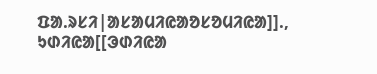ᱯᱟ.ᱨᱥᱤ|ᱟᱥᱟᱢᱤᱭᱟᱚᱥᱚᱢᱤᱭᱟ]]., ᱩᱰᱤᱭᱟ[[ᱳᱰᱤᱭᱟ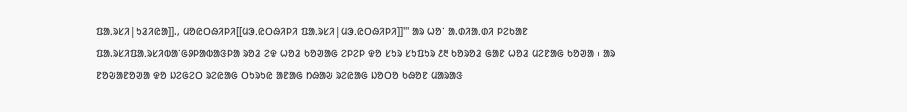ᱯᱟᱹᱨᱥᱤ|ᱩᱲᱤᱭᱟ]]., ᱢᱚᱭᱛᱷᱤᱞᱤ[[ᱢᱳᱹᱭᱛᱷᱤᱞᱤ ᱯᱟᱹᱨᱥᱤ|ᱢᱳᱹᱭᱛᱷᱤᱞᱤ]]''' ᱟᱨ ᱦᱚᱸ ᱟ.ᱰᱤᱟᱹᱰᱤ ᱞᱮᱠᱟᱱ ᱯᱟ.ᱨᱥᱤᱯᱟᱹᱨᱥᱤᱵᱟᱸᱜᱽᱞᱟᱵᱟᱝᱞᱟ ᱨᱚᱲ ᱮᱫ ᱦᱚᱲ ᱠᱚᱣᱟᱜ ᱮᱞᱮᱞ ᱫᱚ ᱥᱩᱨ ᱥᱩᱯᱩᱨ ᱒᱓ ᱠᱚᱨᱚᱲ ᱜᱟᱱ ᱦᱚᱲ ᱢᱮᱱᱟᱜ ᱠᱚᱣᱟ ᱾ ᱟᱨ ᱱᱚᱶᱟᱱᱚᱣᱟ ᱫᱚ ᱡᱮᱜᱮᱛ ᱨᱮᱭᱟᱜ ᱛᱩᱨᱩᱭ ᱟᱱᱟᱜ ᱴᱷᱟᱶ ᱨᱮᱭᱟᱜ ᱡᱚᱛᱚ ᱠᱷᱚᱱ ᱢᱟᱨᱟᱝ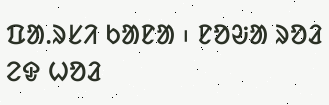ᱯᱟ.ᱨᱥᱤ ᱠᱟᱱᱟ ᱾ ᱱᱚᱶᱟ ᱨᱚᱲ ᱮᱫ ᱦᱚᱲ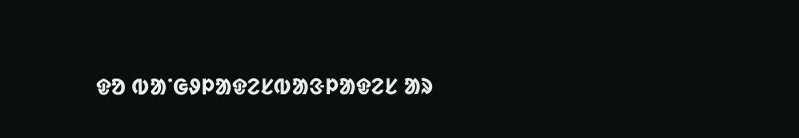ᱫᱚ ᱵᱟᱸᱜᱽᱞᱟᱫᱮᱥᱵᱟᱝᱞᱟᱫᱮᱥ ᱟᱨ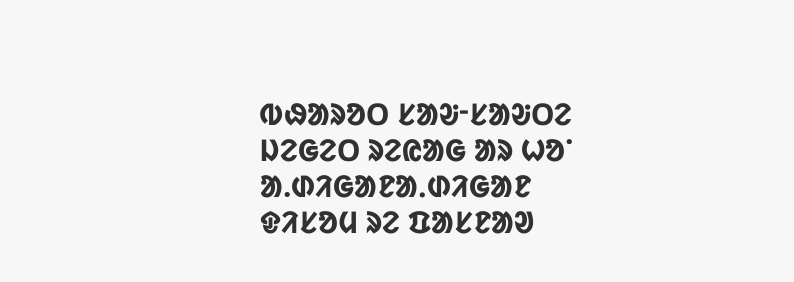ᱵᱷᱟᱨᱚᱛ ᱥᱟᱶᱼᱥᱟᱶᱛᱮ ᱡᱮᱜᱮᱛ ᱨᱮᱭᱟᱜ ᱟᱨ ᱦᱚᱸ ᱟ.ᱰᱤᱜᱟᱱᱟᱹᱰᱤᱜᱟᱱ ᱫᱤᱥᱚᱢ ᱨᱮ ᱯᱟᱥᱱᱟᱣ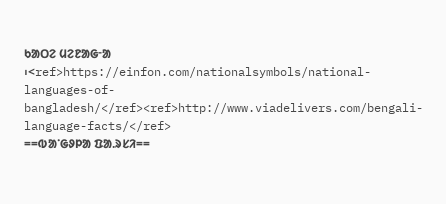ᱠᱟᱛᱮ ᱢᱮᱱᱟᱜᱼᱟ ᱾<ref>https://einfon.com/nationalsymbols/national-languages-of-bangladesh/</ref><ref>http://www.viadelivers.com/bengali-language-facts/</ref>
==ᱵᱟᱸᱜᱽᱞᱟ ᱯᱟ.ᱨᱥᱤ==